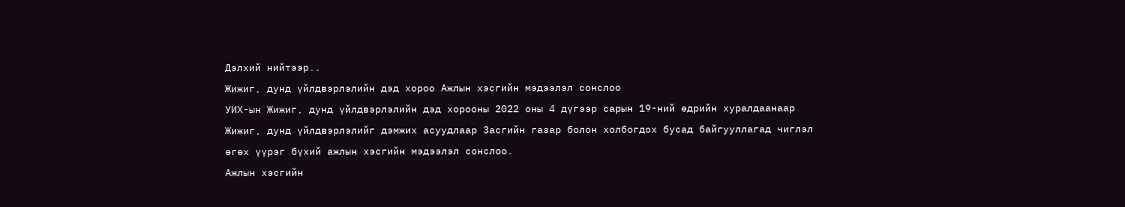Дэлхий нийтээр..
Жижиг, дунд үйлдвэрлэлийн дэд хороо Ажлын хэсгийн мэдээлэл сонслоо
УИХ-ын Жижиг, дунд үйлдвэрлэлийн дэд хорооны 2022 оны 4 дүгээр сарын 19-ний өдрийн хуралдаанаар Жижиг, дунд үйлдвэрлэлийг дэмжих асуудлаар Засгийн газар болон холбогдох бусад байгууллагад чиглэл өгөх үүрэг бүхий ажлын хэсгийн мэдээлэл сонслоо.
Ажлын хэсгийн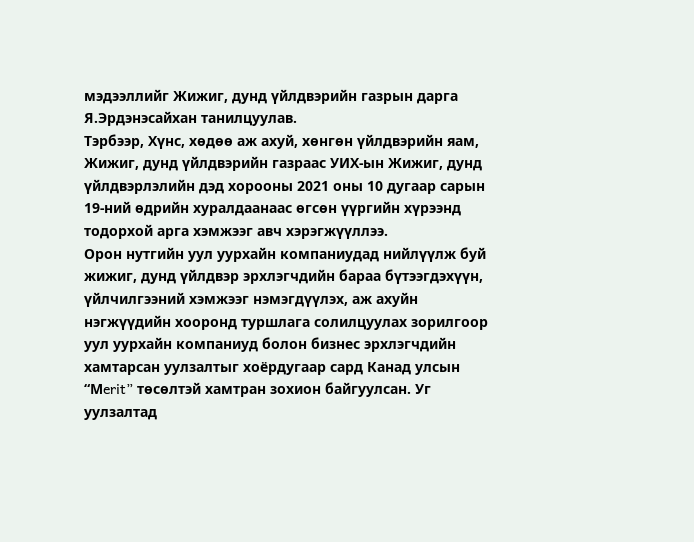мэдээллийг Жижиг, дунд үйлдвэрийн газрын дарга Я.Эрдэнэсайхан танилцуулав.
Тэрбээр, Хүнс, хөдөө аж ахуй, хөнгөн үйлдвэрийн яам, Жижиг, дунд үйлдвэрийн газраас УИХ-ын Жижиг, дунд үйлдвэрлэлийн дэд хорооны 2021 оны 10 дугаар сарын 19-ний өдрийн хуралдаанаас өгсөн үүргийн хүрээнд тодорхой арга хэмжээг авч хэрэгжүүллээ.
Орон нутгийн уул уурхайн компаниудад нийлүүлж буй жижиг, дунд үйлдвэр эрхлэгчдийн бараа бүтээгдэхүүн, үйлчилгээний хэмжээг нэмэгдүүлэх, аж ахуйн нэгжүүдийн хооронд туршлага солилцуулах зорилгоор уул уурхайн компаниуд болон бизнес эрхлэгчдийн хамтарсан уулзалтыг хоёрдугаар сард Канад улсын “Мerit” төсөлтэй хамтран зохион байгуулсан. Уг уулзалтад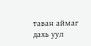таван аймаг дахь уул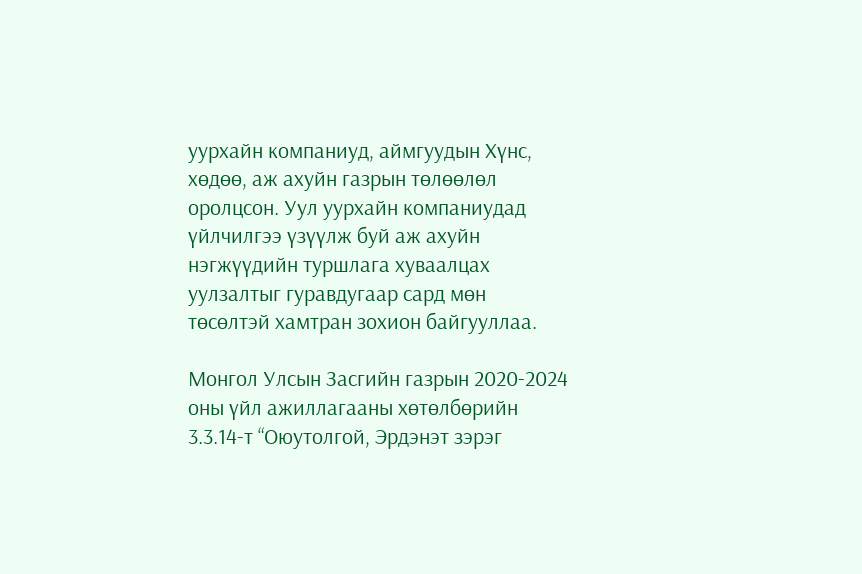уурхайн компаниуд, аймгуудын Хүнс, хөдөө, аж ахуйн газрын төлөөлөл оролцсон. Уул уурхайн компаниудад үйлчилгээ үзүүлж буй аж ахуйн нэгжүүдийн туршлага хуваалцах уулзалтыг гуравдугаар сард мөн төсөлтэй хамтран зохион байгууллаа.

Монгол Улсын Засгийн газрын 2020-2024 оны үйл ажиллагааны хөтөлбөрийн 3.3.14-т “Оюутолгой, Эрдэнэт зэрэг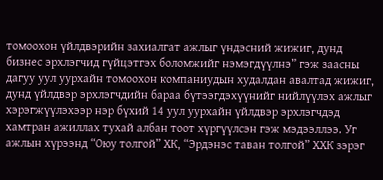томоохон үйлдвэрийн захиалгат ажлыг үндэсний жижиг, дунд бизнес эрхлэгчид гүйцэтгэх боломжийг нэмэгдүүлнэ” гэж заасны дагуу уул уурхайн томоохон компаниудын худалдан авалтад жижиг, дунд үйлдвэр эрхлэгчдийн бараа бүтээгдэхүүнийг нийлүүлэх ажлыг хэрэгжүүлэхээр нэр бүхий 14 уул уурхайн үйлдвэр эрхлэгчдэд хамтран ажиллах тухай албан тоот хүргүүлсэн гэж мэдээллээ. Уг ажлын хүрээнд “Оюу толгой” ХК, “Эрдэнэс таван толгой” ХХК зэрэг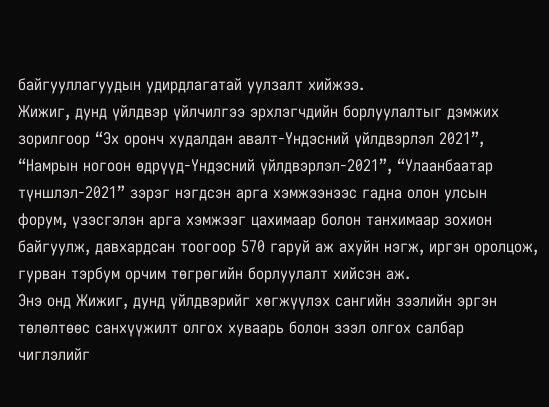байгууллагуудын удирдлагатай уулзалт хийжээ.
Жижиг, дунд үйлдвэр үйлчилгээ эрхлэгчдийн борлуулалтыг дэмжих зорилгоор “Эх оронч худалдан авалт-Үндэсний үйлдвэрлэл 2021”, “Намрын ногоон өдрүүд-Үндэсний үйлдвэрлэл-2021”, “Улаанбаатар түншлэл-2021” зэрэг нэгдсэн арга хэмжээнээс гадна олон улсын форум, үзэсгэлэн арга хэмжээг цахимаар болон танхимаар зохион байгуулж, давхардсан тоогоор 570 гаруй аж ахуйн нэгж, иргэн оролцож, гурван тэрбум орчим төгрөгийн борлуулалт хийсэн аж.
Энэ онд Жижиг, дунд үйлдвэрийг хөгжүүлэх сангийн зээлийн эргэн төлөлтөөс санхүүжилт олгох хуваарь болон зээл олгох салбар чиглэлийг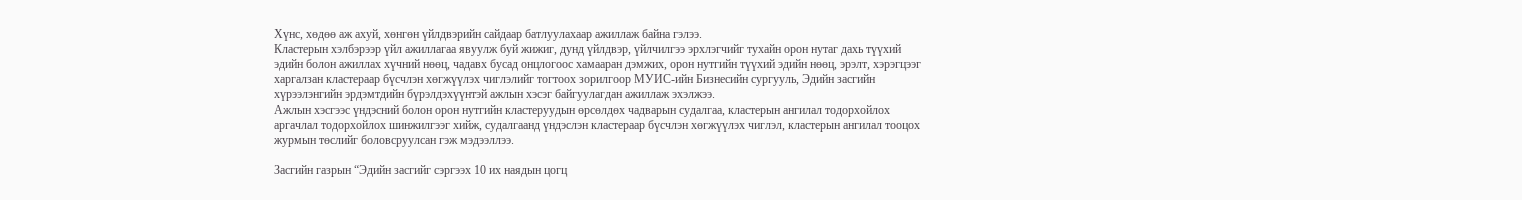Хүнс, хөдөө аж ахуй, хөнгөн үйлдвэрийн сайдаар батлуулахаар ажиллаж байна гэлээ.
Кластерын хэлбэрээр үйл ажиллагаа явуулж буй жижиг, дунд үйлдвэр, үйлчилгээ эрхлэгчийг тухайн орон нутаг дахь түүхий эдийн болон ажиллах хүчний нөөц, чадавх бусад онцлогоос хамааран дэмжих, орон нутгийн түүхий эдийн нөөц, эрэлт, хэрэгцээг харгалзан кластераар бүсчлэн хөгжүүлэх чиглэлийг тогтоох зорилгоор МУИС-ийн Бизнесийн сургууль, Эдийн засгийн хүрээлэнгийн эрдэмтдийн бүрэлдэхүүнтэй ажлын хэсэг байгуулагдан ажиллаж эхэлжээ.
Ажлын хэсгээс үндэсний болон орон нутгийн кластеруудын өрсөлдөх чадварын судалгаа, кластерын ангилал тодорхойлох аргачлал тодорхойлох шинжилгээг хийж, судалгаанд үндэслэн кластераар бүсчлэн хөгжүүлэх чиглэл, кластерын ангилал тооцох журмын төслийг боловсруулсан гэж мэдээллээ.

Засгийн газрын “Эдийн засгийг сэргээх 10 их наядын цогц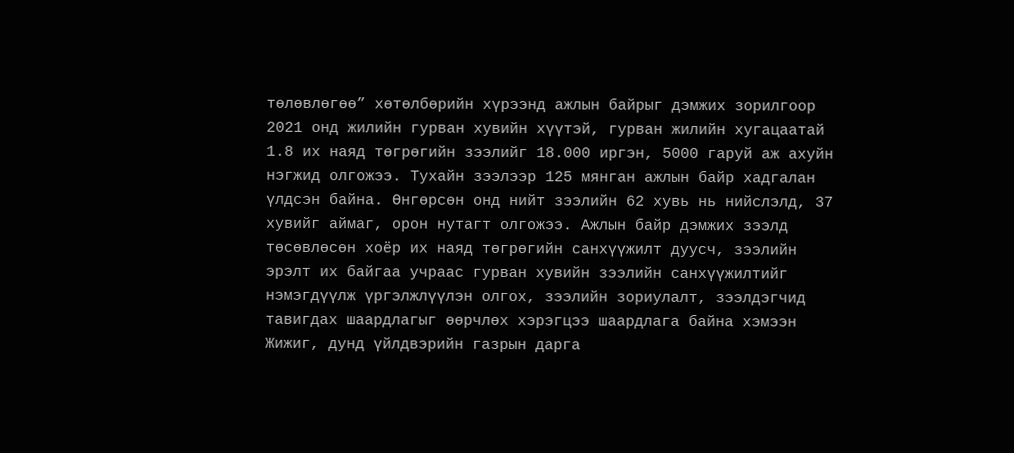төлөвлөгөө” хөтөлбөрийн хүрээнд ажлын байрыг дэмжих зорилгоор 2021 онд жилийн гурван хувийн хүүтэй, гурван жилийн хугацаатай 1.8 их наяд төгрөгийн зээлийг 18.000 иргэн, 5000 гаруй аж ахуйн нэгжид олгожээ. Тухайн зээлээр 125 мянган ажлын байр хадгалан үлдсэн байна. Өнгөрсөн онд нийт зээлийн 62 хувь нь нийслэлд, 37 хувийг аймаг, орон нутагт олгожээ. Ажлын байр дэмжих зээлд төсөвлөсөн хоёр их наяд төгрөгийн санхүүжилт дуусч, зээлийн эрэлт их байгаа учраас гурван хувийн зээлийн санхүүжилтийг нэмэгдүүлж үргэлжлүүлэн олгох, зээлийн зориулалт, зээлдэгчид тавигдах шаардлагыг өөрчлөх хэрэгцээ шаардлага байна хэмээн Жижиг, дунд үйлдвэрийн газрын дарга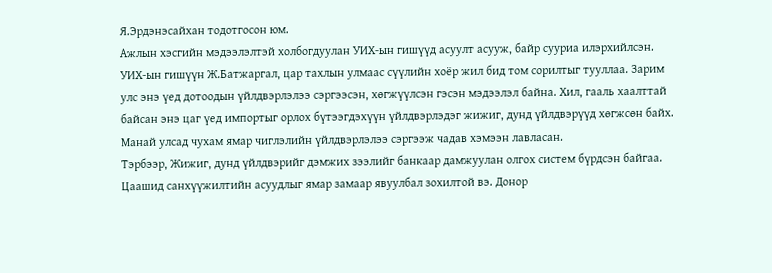Я.Эрдэнэсайхан тодотгосон юм.
Ажлын хэсгийн мэдээлэлтэй холбогдуулан УИХ-ын гишүүд асуулт асууж, байр сууриа илэрхийлсэн.
УИХ-ын гишүүн Ж.Батжаргал, цар тахлын улмаас сүүлийн хоёр жил бид том сорилтыг тууллаа. Зарим улс энэ үед дотоодын үйлдвэрлэлээ сэргээсэн, хөгжүүлсэн гэсэн мэдээлэл байна. Хил, гааль хаалттай байсан энэ цаг үед импортыг орлох бүтээгдэхүүн үйлдвэрлэдэг жижиг, дунд үйлдвэрүүд хөгжсөн байх. Манай улсад чухам ямар чиглэлийн үйлдвэрлэлээ сэргээж чадав хэмээн лавласан.
Тэрбээр, Жижиг, дунд үйлдвэрийг дэмжих зээлийг банкаар дамжуулан олгох систем бүрдсэн байгаа. Цаашид санхүүжилтийн асуудлыг ямар замаар явуулбал зохилтой вэ. Донор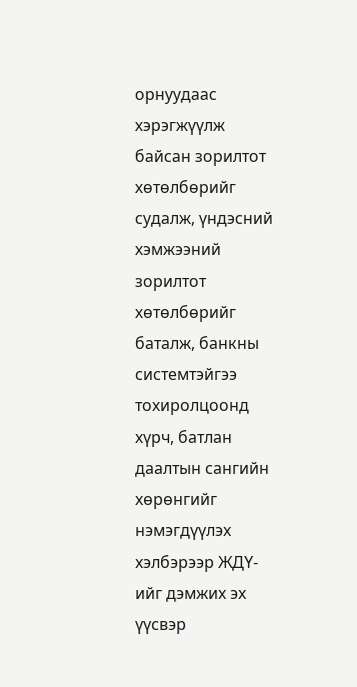орнуудаас хэрэгжүүлж байсан зорилтот хөтөлбөрийг судалж, үндэсний хэмжээний зорилтот хөтөлбөрийг баталж, банкны системтэйгээ тохиролцоонд хүрч, батлан даалтын сангийн хөрөнгийг нэмэгдүүлэх хэлбэрээр ЖДҮ-ийг дэмжих эх үүсвэр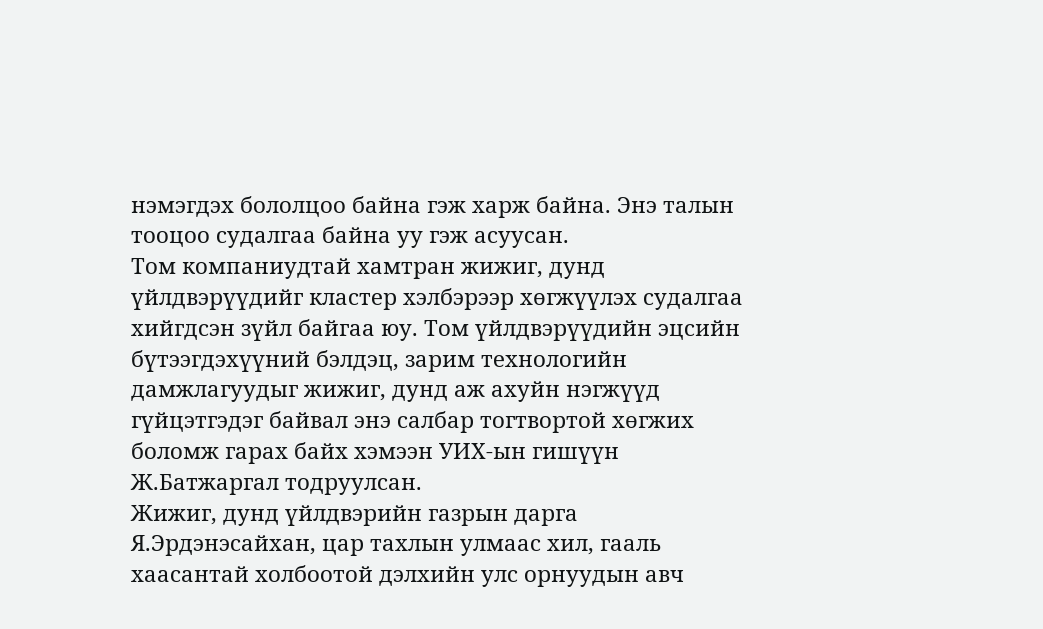нэмэгдэх бололцоо байна гэж харж байна. Энэ талын тооцоо судалгаа байна уу гэж асуусан.
Том компаниудтай хамтран жижиг, дунд үйлдвэрүүдийг кластер хэлбэрээр хөгжүүлэх судалгаа хийгдсэн зүйл байгаа юу. Том үйлдвэрүүдийн эцсийн бүтээгдэхүүний бэлдэц, зарим технологийн дамжлагуудыг жижиг, дунд аж ахуйн нэгжүүд гүйцэтгэдэг байвал энэ салбар тогтвортой хөгжих боломж гарах байх хэмээн УИХ-ын гишүүн Ж.Батжаргал тодруулсан.
Жижиг, дунд үйлдвэрийн газрын дарга Я.Эрдэнэсайхан, цар тахлын улмаас хил, гааль хаасантай холбоотой дэлхийн улс орнуудын авч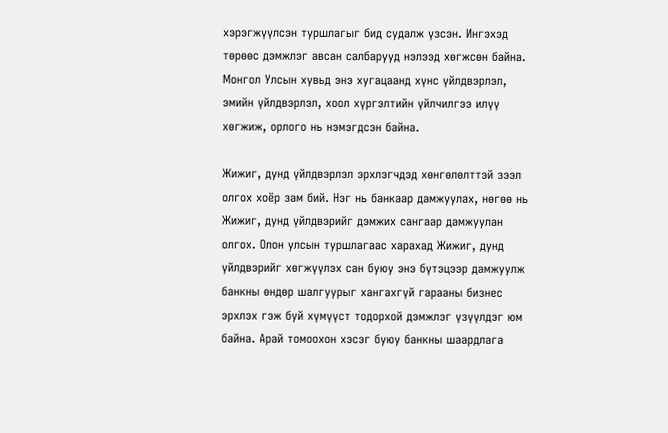хэрэгжүүлсэн туршлагыг бид судалж үзсэн. Ингэхэд төрөөс дэмжлэг авсан салбарууд нэлээд хөгжсөн байна. Монгол Улсын хувьд энэ хугацаанд хүнс үйлдвэрлэл, эмийн үйлдвэрлэл, хоол хүргэлтийн үйлчилгээ илүү хөгжиж, орлого нь нэмэгдсэн байна.

Жижиг, дунд үйлдвэрлэл эрхлэгчдэд хөнгөлөлттэй зээл олгох хоёр зам бий. Нэг нь банкаар дамжуулах, нөгөө нь Жижиг, дунд үйлдвэрийг дэмжих сангаар дамжуулан олгох. Олон улсын туршлагаас харахад Жижиг, дунд үйлдвэрийг хөгжүүлэх сан буюу энэ бүтэцээр дамжуулж банкны өндөр шалгуурыг хангахгүй гарааны бизнес эрхлэх гэж буй хүмүүст тодорхой дэмжлэг үзүүлдэг юм байна. Арай томоохон хэсэг буюу банкны шаардлага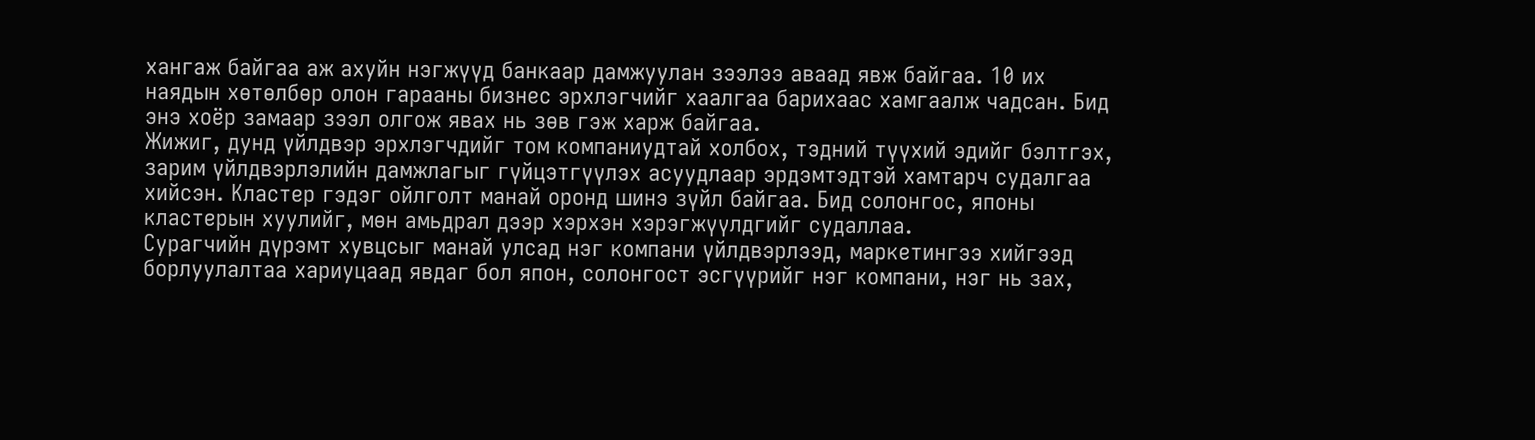хангаж байгаа аж ахуйн нэгжүүд банкаар дамжуулан зээлээ аваад явж байгаа. 10 их наядын хөтөлбөр олон гарааны бизнес эрхлэгчийг хаалгаа барихаас хамгаалж чадсан. Бид энэ хоёр замаар зээл олгож явах нь зөв гэж харж байгаа.
Жижиг, дунд үйлдвэр эрхлэгчдийг том компаниудтай холбох, тэдний түүхий эдийг бэлтгэх, зарим үйлдвэрлэлийн дамжлагыг гүйцэтгүүлэх асуудлаар эрдэмтэдтэй хамтарч судалгаа хийсэн. Кластер гэдэг ойлголт манай оронд шинэ зүйл байгаа. Бид солонгос, японы кластерын хуулийг, мөн амьдрал дээр хэрхэн хэрэгжүүлдгийг судаллаа.
Сурагчийн дүрэмт хувцсыг манай улсад нэг компани үйлдвэрлээд, маркетингээ хийгээд борлуулалтаа хариуцаад явдаг бол япон, солонгост эсгүүрийг нэг компани, нэг нь зах,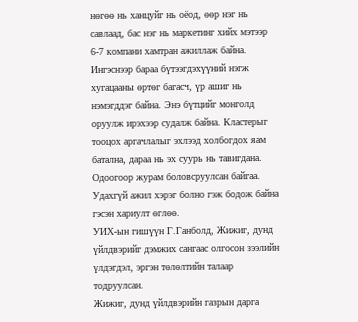нөгөө нь ханцуйг нь оёод, өөр нэг нь савлаад, бас нэг нь маркетинг хийх мэтээр 6-7 компани хамтран ажиллаж байна. Ингэснээр бараа бүтээгдэхүүний нэгж хугацааны өртөг багасч, үр ашиг нь нэмэгддэг байна. Энэ бүтцийг монголд оруулж ирэхээр судалж байна. Кластерыг тооцох аргачлалыг эхлээд холбогдох яам батална, дараа нь эх суурь нь тавигдана. Одоогоор журам боловсруулсан байгаа. Удахгүй ажил хэрэг болно гэж бодож байна гэсэн хариулт өглөө.
УИХ-ын гишүүн Г.Ганболд, Жижиг, дунд үйлдвэрийг дэмжих сангаас олгосон зээлийн үлдэгдэл, эргэн төлөлтийн талаар тодруулсан.
Жижиг, дунд үйлдвэрийн газрын дарга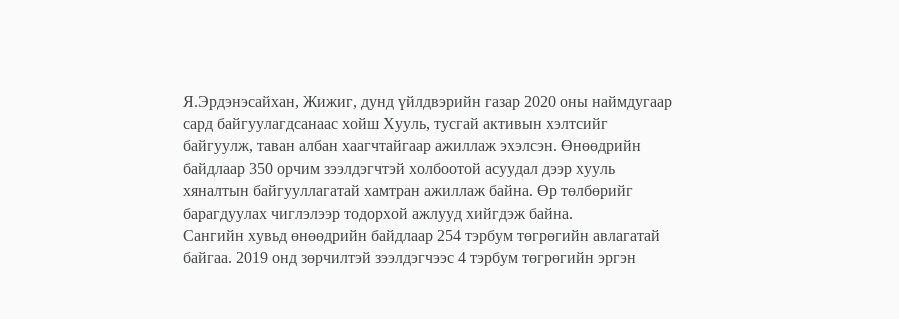Я.Эрдэнэсайхан, Жижиг, дунд үйлдвэрийн газар 2020 оны наймдугаар сард байгуулагдсанаас хойш Хууль, тусгай активын хэлтсийг байгуулж, таван албан хаагчтайгаар ажиллаж эхэлсэн. Өнөөдрийн байдлаар 350 орчим зээлдэгчтэй холбоотой асуудал дээр хууль хяналтын байгууллагатай хамтран ажиллаж байна. Өр төлбөрийг барагдуулах чиглэлээр тодорхой ажлууд хийгдэж байна.
Сангийн хувьд өнөөдрийн байдлаар 254 тэрбум төгрөгийн авлагатай байгаа. 2019 онд зөрчилтэй зээлдэгчээс 4 тэрбум төгрөгийн эргэн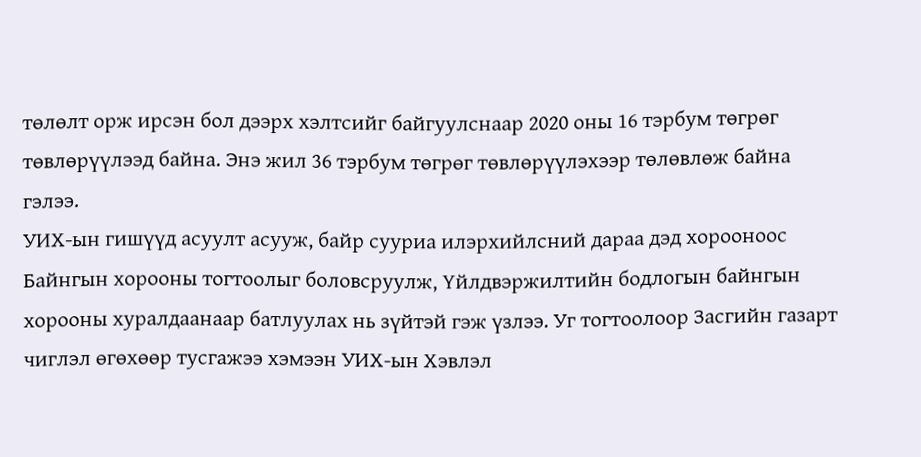төлөлт орж ирсэн бол дээрх хэлтсийг байгуулснаар 2020 оны 16 тэрбум төгрөг төвлөрүүлээд байна. Энэ жил 36 тэрбум төгрөг төвлөрүүлэхээр төлөвлөж байна гэлээ.
УИХ-ын гишүүд асуулт асууж, байр сууриа илэрхийлсний дараа дэд хорооноос Байнгын хорооны тогтоолыг боловсруулж, Үйлдвэржилтийн бодлогын байнгын хорооны хуралдаанаар батлуулах нь зүйтэй гэж үзлээ. Уг тогтоолоор Засгийн газарт чиглэл өгөхөөр тусгажээ хэмээн УИХ-ын Хэвлэл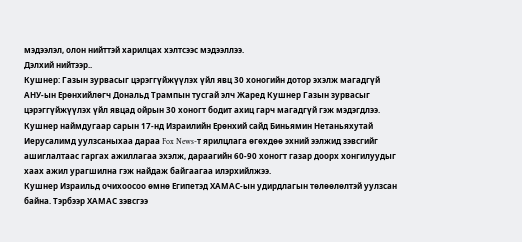мэдээлэл, олон нийттэй харилцах хэлтсээс мэдээллээ.
Дэлхий нийтээр..
Кушнер: Газын зурвасыг цэрэггүйжүүлэх үйл явц 30 хоногийн дотор эхэлж магадгүй
АНУ-ын Ерөнхийлөгч Дональд Трампын тусгай элч Жаред Кушнер Газын зурвасыг цэрэггүйжүүлэх үйл явцад ойрын 30 хоногт бодит ахиц гарч магадгүй гэж мэдэгдлээ.
Кушнер наймдугаар сарын 17-нд Израилийн Ерөнхий сайд Биньямин Нетаньяхутай Иерусалимд уулзсаныхаа дараа Fox News-т ярилцлага өгөхдөө эхний ээлжид зэвсгийг ашиглалтаас гаргах ажиллагаа эхэлж, дараагийн 60-90 хоногт газар доорх хонгилуудыг хаах ажил урагшилна гэж найдаж байгаагаа илэрхийлжээ.
Кушнер Израильд очихоосоо өмнө Египетэд ХАМАС-ын удирдлагын төлөөлөлтэй уулзсан байна. Тэрбээр ХАМАС зэвсгээ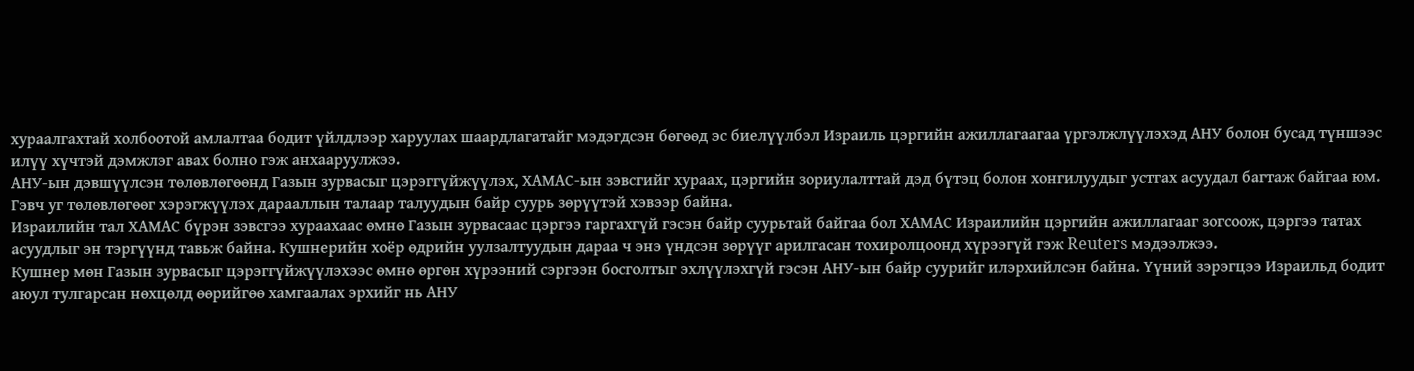хураалгахтай холбоотой амлалтаа бодит үйлдлээр харуулах шаардлагатайг мэдэгдсэн бөгөөд эс биелүүлбэл Израиль цэргийн ажиллагаагаа үргэлжлүүлэхэд АНУ болон бусад түншээс илүү хүчтэй дэмжлэг авах болно гэж анхааруулжээ.
АНУ-ын дэвшүүлсэн төлөвлөгөөнд Газын зурвасыг цэрэггүйжүүлэх, ХАМАС-ын зэвсгийг хураах, цэргийн зориулалттай дэд бүтэц болон хонгилуудыг устгах асуудал багтаж байгаа юм. Гэвч уг төлөвлөгөөг хэрэгжүүлэх дарааллын талаар талуудын байр суурь зөрүүтэй хэвээр байна.
Израилийн тал ХАМАС бүрэн зэвсгээ хураахаас өмнө Газын зурвасаас цэргээ гаргахгүй гэсэн байр суурьтай байгаа бол ХАМАС Израилийн цэргийн ажиллагааг зогсоож, цэргээ татах асуудлыг эн тэргүүнд тавьж байна. Кушнерийн хоёр өдрийн уулзалтуудын дараа ч энэ үндсэн зөрүүг арилгасан тохиролцоонд хүрээгүй гэж Reuters мэдээлжээ.
Кушнер мөн Газын зурвасыг цэрэггүйжүүлэхээс өмнө өргөн хүрээний сэргээн босголтыг эхлүүлэхгүй гэсэн АНУ-ын байр суурийг илэрхийлсэн байна. Үүний зэрэгцээ Израильд бодит аюул тулгарсан нөхцөлд өөрийгөө хамгаалах эрхийг нь АНУ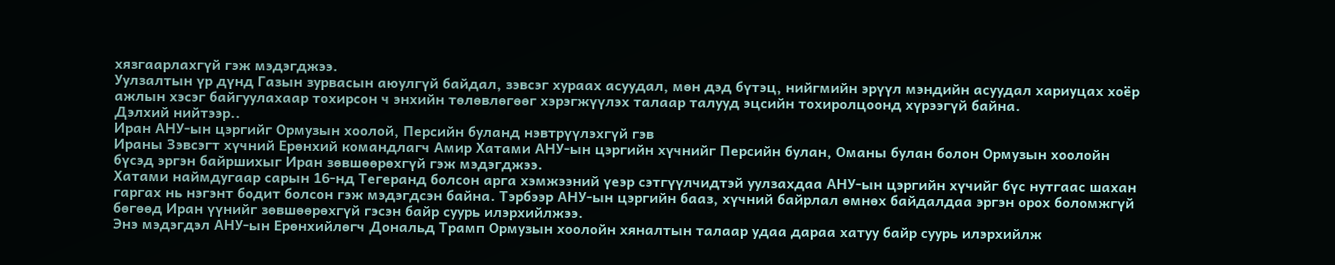хязгаарлахгүй гэж мэдэгджээ.
Уулзалтын үр дүнд Газын зурвасын аюулгүй байдал, зэвсэг хураах асуудал, мөн дэд бүтэц, нийгмийн эрүүл мэндийн асуудал хариуцах хоёр ажлын хэсэг байгуулахаар тохирсон ч энхийн төлөвлөгөөг хэрэгжүүлэх талаар талууд эцсийн тохиролцоонд хүрээгүй байна.
Дэлхий нийтээр..
Иран АНУ-ын цэргийг Ормузын хоолой, Персийн буланд нэвтрүүлэхгүй гэв
Ираны Зэвсэгт хүчний Ерөнхий командлагч Амир Хатами АНУ-ын цэргийн хүчнийг Персийн булан, Оманы булан болон Ормузын хоолойн бүсэд эргэн байршихыг Иран зөвшөөрөхгүй гэж мэдэгджээ.
Хатами наймдугаар сарын 16-нд Тегеранд болсон арга хэмжээний үеэр сэтгүүлчидтэй уулзахдаа АНУ-ын цэргийн хүчийг бүс нутгаас шахан гаргах нь нэгэнт бодит болсон гэж мэдэгдсэн байна. Тэрбээр АНУ-ын цэргийн бааз, хүчний байрлал өмнөх байдалдаа эргэн орох боломжгүй бөгөөд Иран үүнийг зөвшөөрөхгүй гэсэн байр суурь илэрхийлжээ.
Энэ мэдэгдэл АНУ-ын Ерөнхийлөгч Дональд Трамп Ормузын хоолойн хяналтын талаар удаа дараа хатуу байр суурь илэрхийлж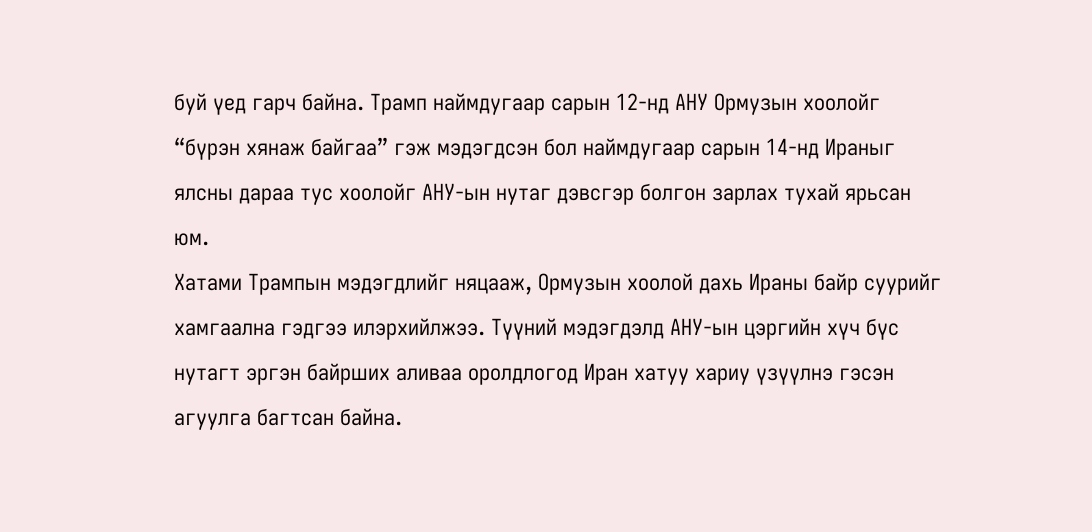буй үед гарч байна. Трамп наймдугаар сарын 12-нд АНУ Ормузын хоолойг “бүрэн хянаж байгаа” гэж мэдэгдсэн бол наймдугаар сарын 14-нд Ираныг ялсны дараа тус хоолойг АНУ-ын нутаг дэвсгэр болгон зарлах тухай ярьсан юм.
Хатами Трампын мэдэгдлийг няцааж, Ормузын хоолой дахь Ираны байр суурийг хамгаална гэдгээ илэрхийлжээ. Түүний мэдэгдэлд АНУ-ын цэргийн хүч бүс нутагт эргэн байрших аливаа оролдлогод Иран хатуу хариу үзүүлнэ гэсэн агуулга багтсан байна.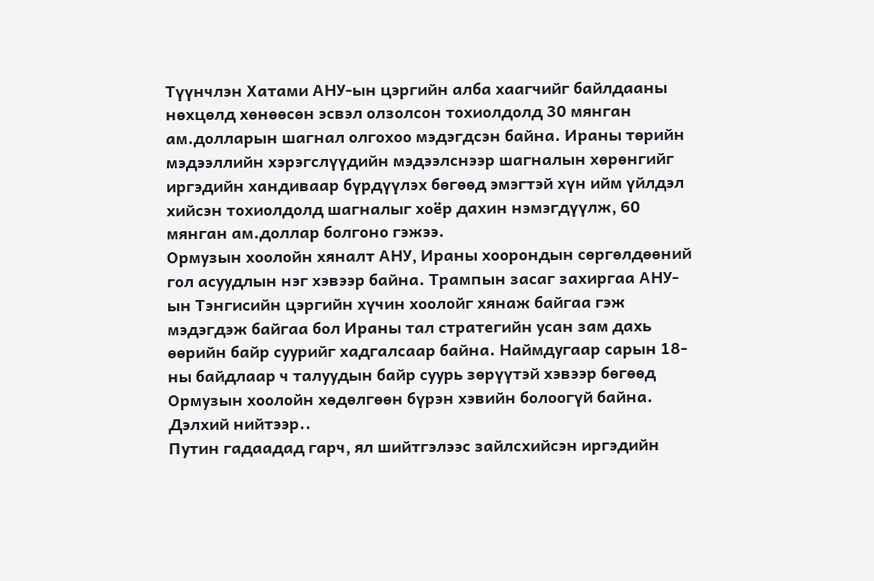Түүнчлэн Хатами АНУ-ын цэргийн алба хаагчийг байлдааны нөхцөлд хөнөөсөн эсвэл олзолсон тохиолдолд 30 мянган ам.долларын шагнал олгохоо мэдэгдсэн байна. Ираны төрийн мэдээллийн хэрэгслүүдийн мэдээлснээр шагналын хөрөнгийг иргэдийн хандиваар бүрдүүлэх бөгөөд эмэгтэй хүн ийм үйлдэл хийсэн тохиолдолд шагналыг хоёр дахин нэмэгдүүлж, 60 мянган ам.доллар болгоно гэжээ.
Ормузын хоолойн хяналт АНУ, Ираны хоорондын сөргөлдөөний гол асуудлын нэг хэвээр байна. Трампын засаг захиргаа АНУ-ын Тэнгисийн цэргийн хүчин хоолойг хянаж байгаа гэж мэдэгдэж байгаа бол Ираны тал стратегийн усан зам дахь өөрийн байр суурийг хадгалсаар байна. Наймдугаар сарын 18-ны байдлаар ч талуудын байр суурь зөрүүтэй хэвээр бөгөөд Ормузын хоолойн хөдөлгөөн бүрэн хэвийн болоогүй байна.
Дэлхий нийтээр..
Путин гадаадад гарч, ял шийтгэлээс зайлсхийсэн иргэдийн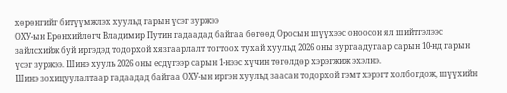хөрөнгийг битүүмжлэх хуульд гарын үсэг зуржээ
ОХУ-ын Ерөнхийлөгч Владимир Путин гадаадад байгаа бөгөөд Оросын шүүхээс оноосон ял шийтгэлээс зайлсхийж буй иргэдэд тодорхой хязгаарлалт тогтоох тухай хуульд 2026 оны зургаадугаар сарын 10-нд гарын үсэг зуржээ. Шинэ хууль 2026 оны есдүгээр сарын 1-нээс хүчин төгөлдөр хэрэгжиж эхэлнэ.
Шинэ зохицуулалтаар гадаадад байгаа ОХУ-ын иргэн хуульд заасан тодорхой гэмт хэрэгт холбогдож, шүүхийн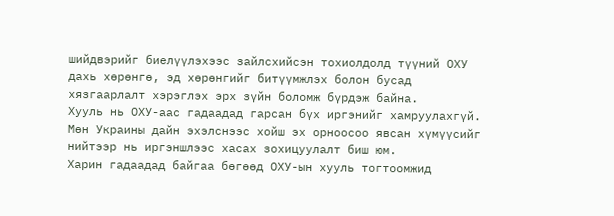шийдвэрийг биелүүлэхээс зайлсхийсэн тохиолдолд түүний ОХУ дахь хөрөнгө, эд хөрөнгийг битүүмжлэх болон бусад хязгаарлалт хэрэглэх эрх зүйн боломж бүрдэж байна.
Хууль нь ОХУ-аас гадаадад гарсан бүх иргэнийг хамруулахгүй. Мөн Украины дайн эхэлснээс хойш эх орноосоо явсан хүмүүсийг нийтээр нь иргэншлээс хасах зохицуулалт биш юм.
Харин гадаадад байгаа бөгөөд ОХУ-ын хууль тогтоомжид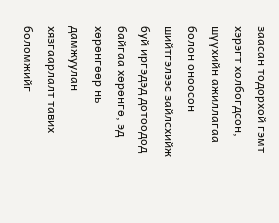заасан тодорхой гэмт хэрэгт холбогдсон, шүүхийн ажиллагаа болон оноосон шийтгэлээс зайлсхийж буй иргэдэд дотоодод байгаа хөрөнгө, эд хөрөнгөөр нь дамжуулан хязгаарлалт тавих боломжийг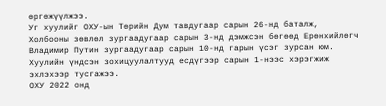өргөжүүлжээ.
Уг хуулийг ОХУ-ын Төрийн Дум тавдугаар сарын 26-нд баталж, Холбооны зөвлөл зургаадугаар сарын 3-нд дэмжсэн бөгөөд Ерөнхийлөгч Владимир Путин зургаадугаар сарын 10-нд гарын үсэг зурсан юм. Хуулийн үндсэн зохицуулалтууд есдүгээр сарын 1-нээс хэрэгжиж эхлэхээр тусгажээ.
ОХУ 2022 онд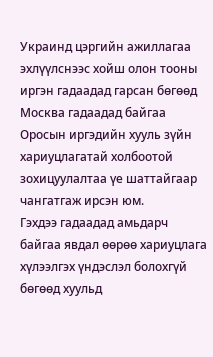Украинд цэргийн ажиллагаа эхлүүлснээс хойш олон тооны иргэн гадаадад гарсан бөгөөд Москва гадаадад байгаа Оросын иргэдийн хууль зүйн хариуцлагатай холбоотой зохицуулалтаа үе шаттайгаар чангатгаж ирсэн юм.
Гэхдээ гадаадад амьдарч байгаа явдал өөрөө хариуцлага хүлээлгэх үндэслэл болохгүй бөгөөд хуульд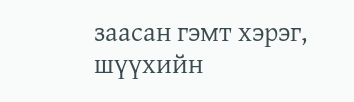заасан гэмт хэрэг, шүүхийн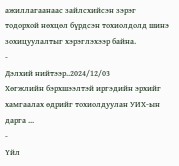ажиллагаанаас зайлсхийсэн зэрэг тодорхой нөхцөл бүрдсэн тохиолдолд шинэ зохицуулалтыг хэрэглэхээр байна.
-
Дэлхий нийтээр..2024/12/03
Хөгжлийн бэрхшээлтэй иргэдийн эрхийг хамгаалах өдрийг тохиолдуулан УИХ-ын дарга ...
-
Үйл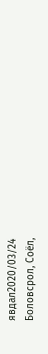явдал2020/03/24
Боловсрол, Соёл,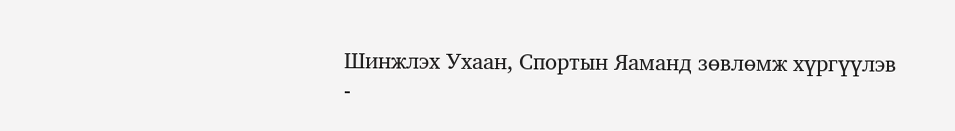Шинжлэх Ухаан, Спортын Яаманд зөвлөмж хүргүүлэв
-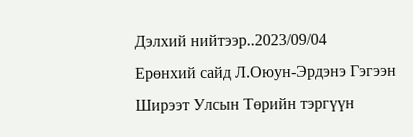Дэлхий нийтээр..2023/09/04
Ерөнхий сайд Л.Оюун-Эрдэнэ Гэгээн Ширээт Улсын Төрийн тэргүүн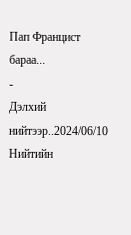Пап Францист бараа...
-
Дэлхий нийтээр..2024/06/10
Нийтийн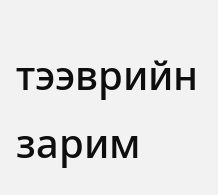тээврийн зарим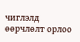чиглэлд өөрчлөлт орлоо